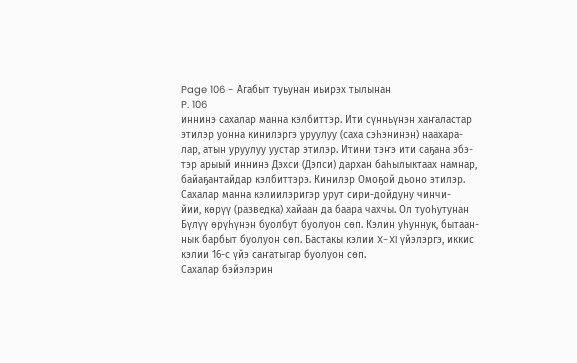Page 106 - Агабыт туьунан иьирэх тылынан
P. 106
иннинэ сахалар манна кэлбиттэр. Ити сүнньүнэн хаҥаластар
этилэр уонна кинилэргэ уруулуу (саха сэһэнинэн) наахара-
лар, атын уруулуу уустар этилэр. Итини тэҥэ ити саҕана эбэ-
тэр арыый иннинэ Дэхси (Дэпси) дархан баһылыктаах намнар,
байаҕантайдар кэлбиттэрэ. Кинилэр Омоҕой дьоно этилэр.
Сахалар манна кэлиилэригэр урут сири-дойдуну чинчи-
йии, көрүү (разведка) хайаан да баара чахчы. Ол туоһутунан
Бүлүү өрүһүнэн буолбут буолуон сөп. Кэлин уһуннук, бытаан-
нык барбыт буолуон сөп. Бастакы кэлии X-XI үйэлэргэ, иккис
кэлии 16-с үйэ саҥатыгар буолуон сөп.
Сахалар бэйэлэрин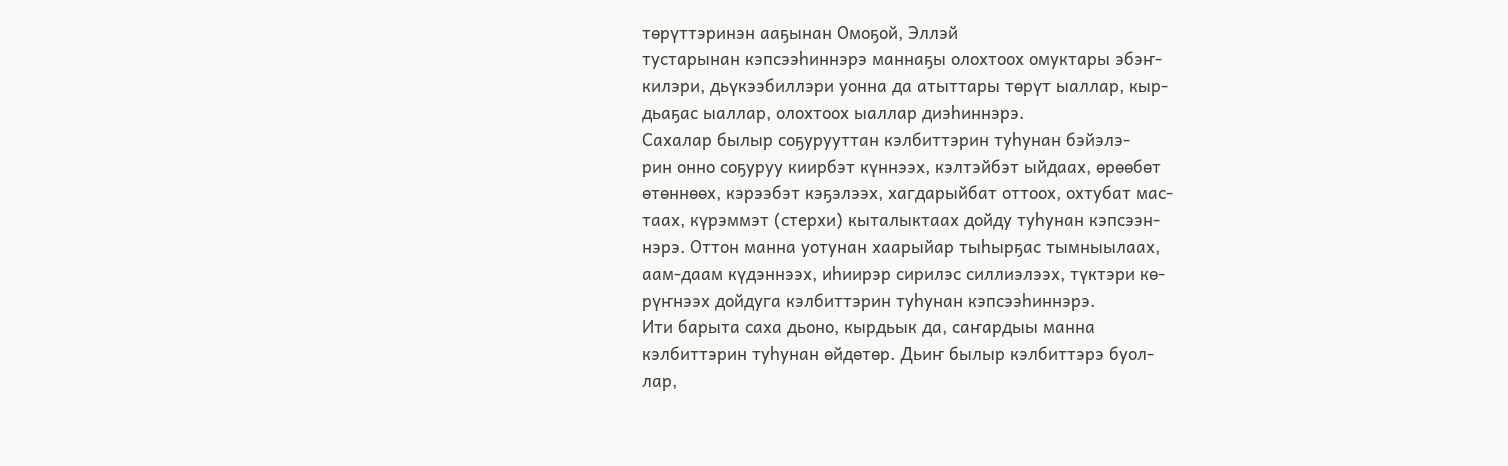төрүттэринэн ааҕынан Омоҕой, Эллэй
тустарынан кэпсээһиннэрэ маннаҕы олохтоох омуктары эбэҥ-
килэри, дьүкээбиллэри уонна да атыттары төрүт ыаллар, кыр-
дьаҕас ыаллар, олохтоох ыаллар диэһиннэрэ.
Сахалар былыр соҕурууттан кэлбиттэрин туһунан бэйэлэ-
рин онно соҕуруу киирбэт күннээх, кэлтэйбэт ыйдаах, өрөөбөт
өтөннөөх, кэрээбэт кэҕэлээх, хагдарыйбат оттоох, охтубат мас-
таах, күрэммэт (стерхи) кыталыктаах дойду туһунан кэпсээн-
нэрэ. Оттон манна уотунан хаарыйар тыһырҕас тымныылаах,
аам-даам күдэннээх, иһиирэр сирилэс силлиэлээх, түктэри кө-
рүҥнээх дойдуга кэлбиттэрин туһунан кэпсээһиннэрэ.
Ити барыта саха дьоно, кырдьык да, саҥардыы манна
кэлбиттэрин туһунан өйдөтөр. Дьиҥ былыр кэлбиттэрэ буол-
лар,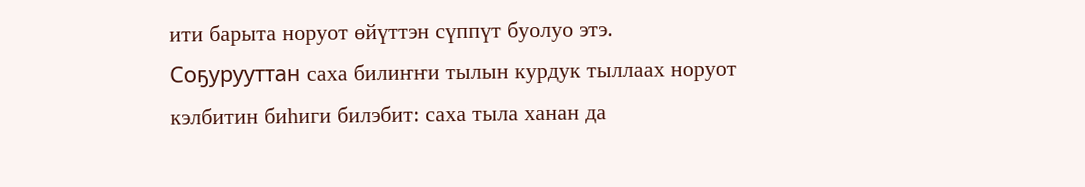ити барыта норуот өйүттэн сүппүт буолуо этэ.
Соҕурууттан саха билиҥҥи тылын курдук тыллаах норуот
кэлбитин биһиги билэбит: саха тыла ханан да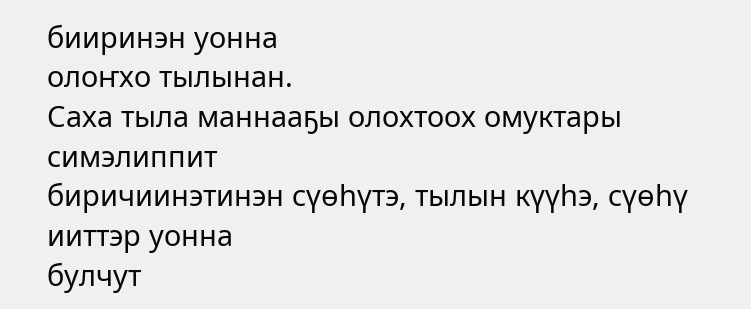бииринэн уонна
олоҥхо тылынан.
Саха тыла маннааҕы олохтоох омуктары симэлиппит
биричиинэтинэн сүөһүтэ, тылын күүһэ, сүөһү ииттэр уонна
булчут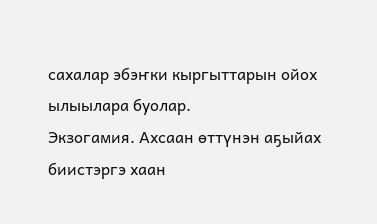сахалар эбэҥки кыргыттарын ойох ылыылара буолар.
Экзогамия. Ахсаан өттүнэн аҕыйах биистэргэ хаан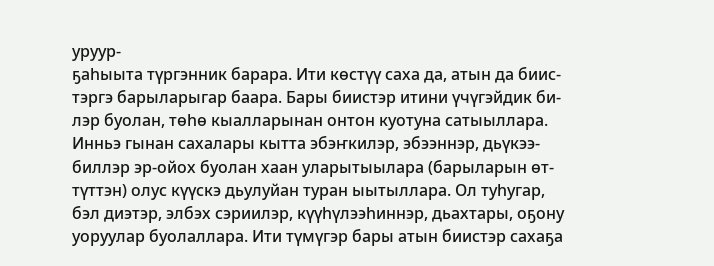уруур-
ҕаһыыта түргэнник барара. Ити көстүү саха да, атын да биис-
тэргэ барыларыгар баара. Бары биистэр итини үчүгэйдик би-
лэр буолан, төһө кыалларынан онтон куотуна сатыыллара.
Инньэ гынан сахалары кытта эбэҥкилэр, эбээннэр, дьүкээ-
биллэр эр-ойох буолан хаан уларытыылара (барыларын өт-
түттэн) олус күүскэ дьулуйан туран ыытыллара. Ол туһугар,
бэл диэтэр, элбэх сэриилэр, күүһүлээһиннэр, дьахтары, оҕону
уоруулар буолаллара. Ити түмүгэр бары атын биистэр сахаҕа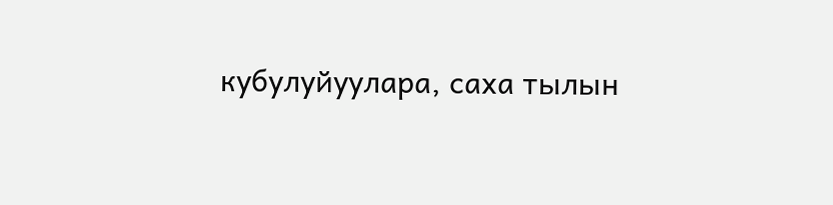кубулуйуулара, саха тылын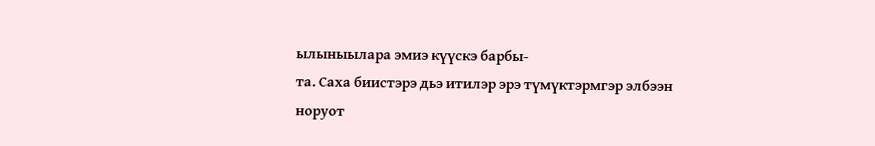ылыныылара эмиэ күүскэ барбы-
та. Саха биистэрэ дьэ итилэр эрэ түмүктэрмгэр элбээн норуот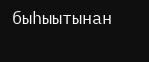быһыытынан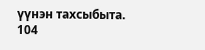үүнэн тахсыбыта.
104